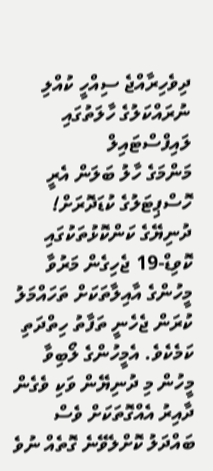ދިވެހިރާއްޖެ ސިއްހީ ކުއްލި ނުރައްކަލުގެ ހާލަތުގައި
ލައިފްސްޓައިލް
މަންމަގެ ހާލު ބަލަން އެރީ ހޮސްޕިޓަލުގެ ކުޑަދޮރަށް!
ދުނިޔޭގެ ކަންކޮޅުތަކުގައި ކޮވިޑް-19 ޖެހިގެން މަރުވާ މީހުންގެ އާއިލާތަކަށް ތަހައްމަލު ކުރަން ޖެހެނީ ތަފާތު ހިތްދަތި ކަމެކެވެ. އެމީހުންގެ ލޯބިވާ މީހުން މި ދުނިޔޭން ވަކި ވެގެން ދާއިރު އެއްގޮތަކަށް ވެސް ބައްދަލު ކޮށްލެވޭނެ ގޮތެއް ނުވެ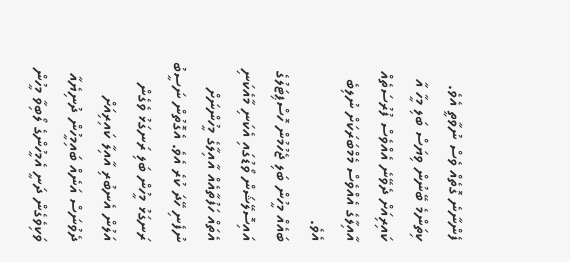ފެންނާނެ ގޮތެއް ވެސް ނުވާތީ އެވެ. ކިތަންމެ ބޭނުން ވިޔަސް ބަލި މީހާ އާ ކައިރިއަށް ދެވޭނެ އެއްވެސް ފުރުސަތެއް އާއިލާގެ އެއްވެސް މެމްބަރަކަށް ނުލިބެ އެވެ.
ބައެއް މީހުން ބަލި ޖެހުމުން ހޮސްޕިޓަލުގެ އައިސޮލޭޝަން ވޯޑުގައި އެކަނި މާއެކަނި އެތައް ހަފުތާއެއް އާއިލާގެ މީހުންނަށް ނުފެނި ހޭދަ ކުރެ އެވެ. އެގޮތުން ނަސީބު ރަނގަޅު މީހުން ބަލި ރަނގަޅު ވެގެން އަލުން އެނބުރި އާއިލާ ކައިރިއަށް ދެވުނަސް އަނެއް ބައިމީހުން ދުނިޔެއާ ވަކިވެގެން ދަނީ އެމީހުންގެ ލޯބިވާ މީހުން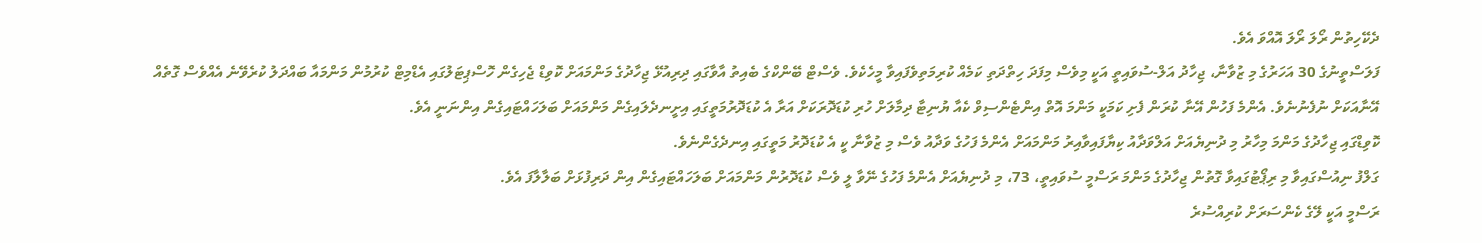ދެކޭހިތުން ރޯލަ ރޯލަ އޮއްވަ އެވެ.
ފަލަސްތީނުގެ 30 އަހަރުގެ މި ޒުވާނާ، ޖިހާދު އަލް-ސުވައިތީ އަކީ މިވެސް މިފަދަ ހިތްދަތި ކަމެއް ކުރިމަތިވެފައިވާ މީހެކެވެ. ވެސްޓް ބޭންކްގެ ބެއިތު އާވާގައި ދިރިއުޅޭ ޖިހާދުގެ މަންމައަށް ކޮވިޑް ޖެހިގެން ހޮސްޕިޓަލުގައި އެޑްމިޓް ކުރުމުން މަންމައާ ބައްދަލު ކުރެވޭނެ އެއްވެސް ގޮތެއް އޭނާއަކަށް ނުފެނުނެވެ. އެންމެ ފަހުން އޭނާ ކުރަން ފެށި ކަމަކީ މަންމަ އޮތް އިންޓެންސިވް ކެއާ ޔުނިޓާ ދިމާލަށް ހުރި ކުޑަދޮރަކަށް އަރާ އެ ކުޑަދޮރުމަތީގައި އިށީނދެލައިގެން މަންމައަށް ބަލަހައްޓައިގެން އިންނަނީ އެވެ.
ކޮވިޑްގައި ޖިހާދުގެ މަންމަ މިހާރު މި ދުނިޔެއަށް އަލްވަދާއު ކިޔާފައިވާއިރު މަންމައަށް އެންމެ ފަހުގެ ވަދާއު ވެސް މި ޒުވާނާ ކީ އެ ކުޑަދޮރު މަތީގައި އިނދެގެންނެވެ.
ގަލްފު ނިއުސްގައިވާ މި ރިޕޯޓުގައިވާ ގޮތުން ޖިހާދުގެ މަންމަ ރަސްމީ ސުވައިތީ، 73، މި ދުނިޔެއަށް އެންމެ ފަހުގެ ނޭވާ ލީ ވެސް ކުޑަދޮރުން މަންމައަށް ބަލަހައްޓައިގެން އިން ދަރިފުޅަށް ބަލާލާފަ އެވެ.
ރަސްމީ އަކީ ލޭގެ ކެންސަރަށް ކުރިއްސުރެ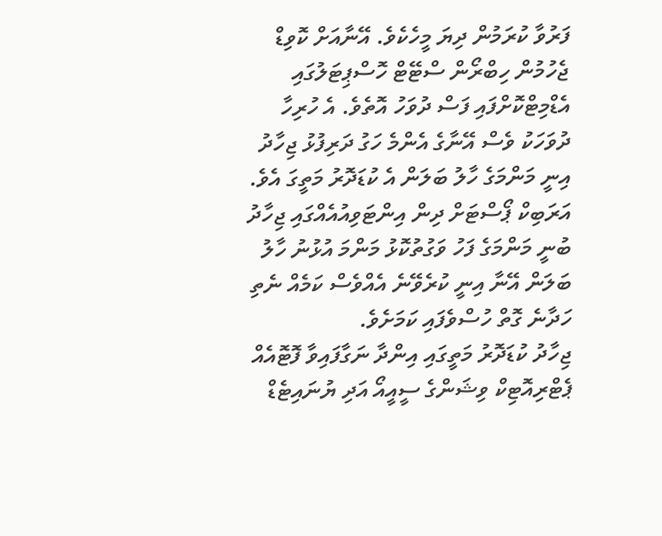ފަރުވާ ކުރަމުން ދިޔަ މީހެކެވެ. އޭނާއަށް ކޮވިޑް ޖެހުމުން ހިބްރޯން ސްޓޭޓް ހޮސްޕިޓަލުގައި އެޑްމިޓްކޮށްފައި ފަސް ދުވަހު އޮތެވެ. އެ ހުރިހާ ދުވަހަކު ވެސް އޭނާގެ އެންމެ ހަގު ދަރިފުޅު ޖިހާދު އިނީ މަންމަގެ ހާލު ބަލަން އެ ކުޑަދޮރު މަތީގަ އެވެ.
އަރަބިކް ޕޯސްޓަށް ދިން އިންޓަވިއުއެއްގައި ޖިހާދު ބުނީ މަންމަގެ ފަހު ވަގުތުކޮޅު މަންމަ އުޅުނު ހާލު ބަލަން އޭނާ އިނީ ކުރެވޭނެ އެއްވެސް ކަމެއް ނެތި ހަދާނެ ގޮތް ހުސްވެފައި ކަމަށެވެ.
ޖިހާދު ކުޑަދޮރު މަތީގައި އިންދާ ނަގާފައިވާ ފޮޓޮއެއް ޕެޓްރިއޮޓިކް ވިޝަންގެ ސީއީއޯ އަދި ޔުނައިޓެޑް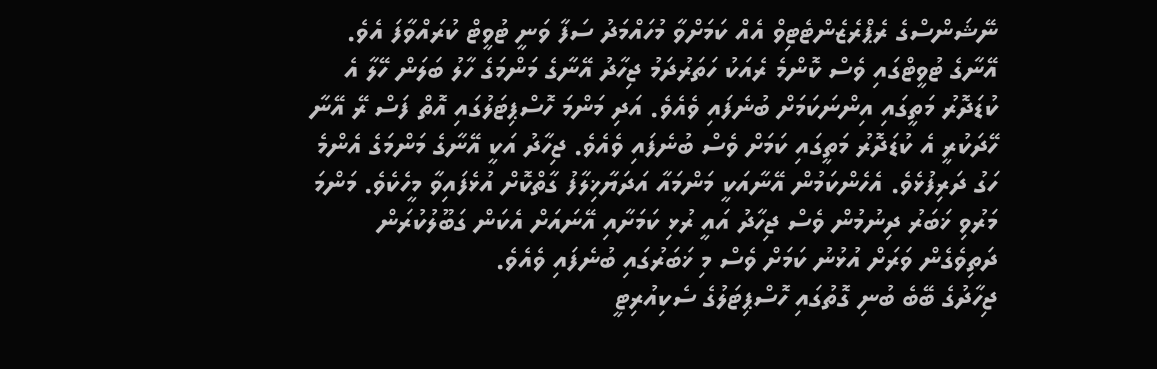ނޭޝަންސްގެ ރެޕްރެޒެންޓެޓިވް އެއް ކަމަށްވާ މުހައްމަދު ސަފާ ވަނީ ޓުވީޓް ކުރައްވާފަ އެވެ.
އޭނާގެ ޓުވީޓްގައި ވެސް ކޮންމެ ރެއަކު ހަތަރުދަމު ޖިހާދު އޭނާގެ މަންމަގެ ހާލު ބަލަން ހޭލާ އެ ކުޑަދޮރު މަތީގައި އިންނަކަމަށް ބުނެފައި ވެއެވެ. އަދި މަންމަ ހޮސްޕިޓަލުގައި އޮތް ފަސް ރޭ އޭނާ ހޭދަކުރީ އެ ކުޑަދޮރު މަތީގައި ކަމަށް ވެސް ބުނެފައި ވެއެވެ. ޖިހާދު އަކީ އޭނާގެ މަންމަގެ އެންމެ ހަގު ދަރިފުޅެވެ. އެހެންކަމުން އޭނާއަކީ މަންމައާ އަދަޔާޚިލާފު ގާތްކޮށް އުޅެފައިވާ މީހެކެވެ. މަންމަ މަރުވި ޚަބަރު ދިނުމުން ވެސް ޖިހާދު އައީ ރުޅި ކަމަށާއި އޭނައަށް އެކަން ގަބޫލުކުރަން ދަތިވެގެން ވަރަށް އުޅުނު ކަމަށް ވެސް މި ޚަބަރުގައި ބުނެފައި ވެއެވެ.
ޖިހާދުގެ ބޭބެ ބުނި ގޮތުގައި ހޮސްޕިޓަލުގެ ސެކިއުރިޓީ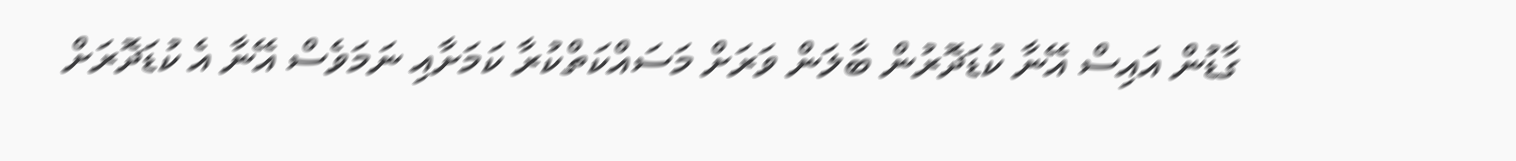ގާޑުން އައިސް އޭނާ ކުޑަދޮރުން ބާލަން ވަރަށް މަސައްކަތްކުރާ ކަމަށާއި ނަމަވެސް އޭނާ އެ ކުޑަދޮރަށް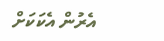އެރުން އެކަކަށް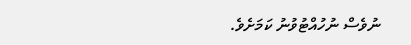ނުވެސް ނުހުއްޓުވުނު ކަމަށެވެ.